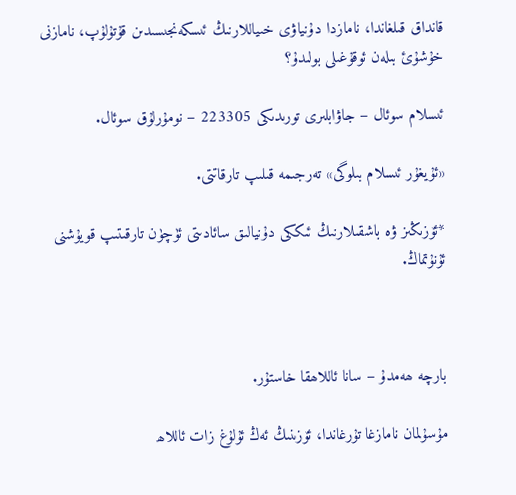قانداق قىلغاندا، نامازدا دۇنياۋى خىياللارنىڭ ئىسكەنجىسىدىن قۇتۇلۇپ، نامازنى خۇشۇئ بىلەن ئوقۇغىلى بولىدۇ؟

ئىسلام سوئال – جاۋابلىرى تورىدىكى 223305 – نومۇرلۇق سوئال.

«ئۇيغۇر ئىسلام بىلوگى» تەرجىمە قىلىپ تارقاتتى.

*ئۆزىڭىز ۋە باشقىلارنىڭ ئىككى دۇنيالىق سائادىتى ئۈچۈن تارقىتىپ قويۇشنى ئۇنۇتماڭ.



بارچە ھەمدۇ – سانا ئاللاھقا خاستۇر.

مۇسۇلمان نامازغا تۇرغاندا، ئۆزىنىڭ ئەڭ ئۇلۇغ زات ئاللاھ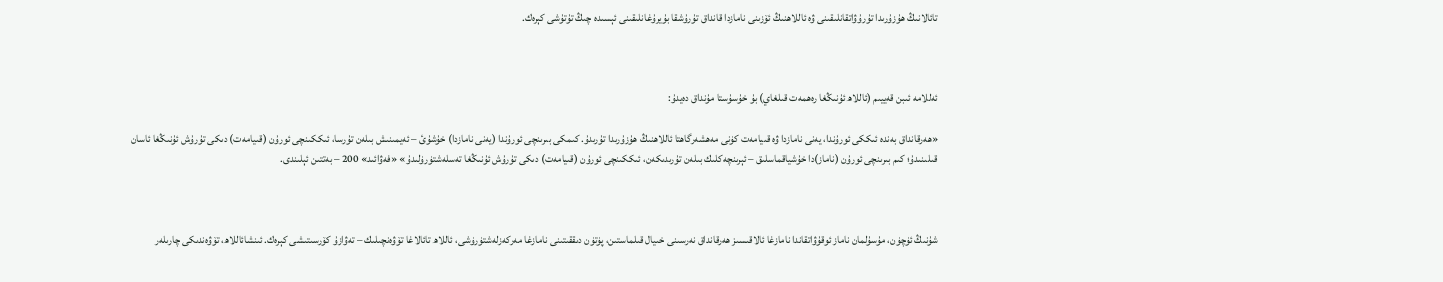تائالانىڭ ھۇزۇرىدا تۇرۇۋاتقانلىقىنى ۋە ئاللاھنىڭ ئۆزىنى نامازدا قانداق تۇرۇشقا بۇيرۇغانلىقىنى ئېسىدە چىڭ تۇتۇشى كېرەك.



ئەللامە ئىبن قەييىم (ئاللاھ ئۇنىڭغا رەھمەت قىلغاي) بۇ خۇسۇستا مۇنداق دەيدۇ:

«ھەرقانداق بەندە ئىككى ئورۇندا، يەنى نامازدا ۋە قىيامەت كۈنى مەھشەرگاھتا ئاللاھنىڭ ھۇزۇرىدا تۇرىدۇ. كىمكى بىرىنچى ئورۇندا (يەنى نامازدا) خۇشۇئ – ئەيمىنىش بىلەن تۇرسا، ئىككىنچى ئورۇن (قىيامەت) دىكى تۇرۇش ئۇنىڭغا ئاسان قىلىنىدۇ؛ كىم بىرىنچى ئورۇن (ناماز)دا خۇشياقماسلىق – ئېرىنچەكلىك بىلەن تۇرىدىكەن، ئىككىنچى ئورۇن (قىيامەت) دىكى تۇرۇش ئۇنىڭغا تەسلەشتۈرۈلىدۇ» «فەۋائىد» 200 – بەتتىن ئېلىندى.



شۇنىڭ ئۈچۈن، مۇسۇلمان ناماز ئوقۇۋاتقاندا نامازغا ئالاقىسىز ھەرقانداق نەرسىنى خىيال قىلماستىن، پۈتۈن دىققىتىنى نامازغا مەركەزلەشتۈرۈشى، ئاللاھ تائالاغا تۆۋەنچىلىك – تەۋازۇ كۆرسىتىشى كېرەك. ئىنشائاللاھ، تۆۋەندىكى چارىلەر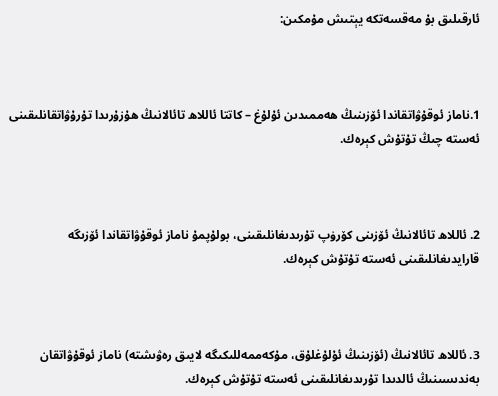ئارقىلىق بۇ مەقسەتكە يېتىش مۇمكىن:



1.ناماز ئوقۇۋاتقاندا ئۆزىنىڭ ھەممىدىن ئۇلۇغ – كاتتا ئاللاھ تائالانىڭ ھۇزۇرىدا تۇرۇۋاتقانلىقىنى ئەستە چىڭ تۇتۇش كېرەك.



2. ئاللاھ تائالانىڭ ئۆزىنى كۆرۈپ تۇرىدىغانلىقىنى، بولۇپمۇ ناماز ئوقۇۋاتقاندا ئۆزىگە قارايدىغانلىقىنى ئەستە تۇتۇش كېرەك.



3. ئاللاھ تائالانىڭ (ئۆزىنىڭ ئۇلۇغلۇق، مۇكەممەللىكىگە لايىق رەۋىشتە) ناماز ئوقۇۋاتقان بەندىسىنىڭ ئالدىدا تۇرىدىغانلىقىنى ئەستە تۇتۇش كېرەك.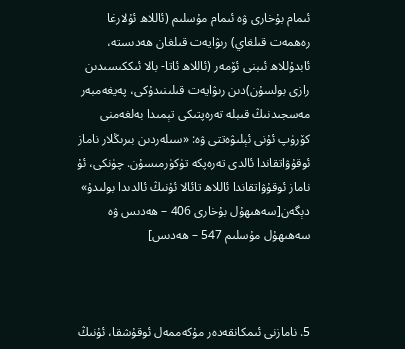ئىمام بۇخارى ۋە ئىمام مۇسلىم (ئاللاھ ئۇلارغا رەھمەت قىلغاي) رىۋايەت قىلغان ھەدىستە، ئابدۇللاھ ئىبنى ئۆمەر (ئاللاھ ئاتا- بالا ئىككىسىدىن رازى بولسۇن)دىن رىۋايەت قىلىنىدۇكى، پەيغەمبەر مەسجىدنىڭ قىبلە تەرەپتىكى تېمىدا بەلغەمنى كۆرۈپ ئۇنى ئېلىۋەتتى ۋە: «سىلەردىن بىرىڭلار ناماز ئوقۇۋاتقاندا ئالدى تەرەپكە تۈكۈرمىسۇن. چۈنكى، ئۇ ناماز ئوقۇۋاتقاندا ئاللاھ تائالا ئۇنىڭ ئالدىدا بولىدۇ» دېگەن[سەھىھۇل بۇخارى 406 – ھەدىس ۋە سەھىھۇل مۇسلىم 547 – ھەدىس]



5. نامازنى ئىمكانقەدەر مۇكەممەل ئوقۇشقا، ئۇنىڭ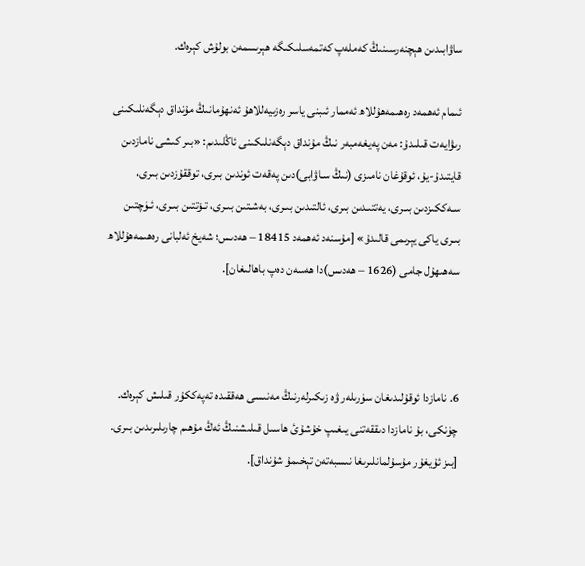ساۋابىدىن ھېچنەرسىنىڭ كەملەپ كەتمەسلىكىگە ھېرىسمەن بولۇش كېرەك.

ئىمام ئەھمەد رەھىمەھۇللاھ ئەممار ئىبنى ياسر رەزىيەللاھۇ ئەنھۇمانىڭ مۇنداق دېگەنلىكىنى رىۋايەت قىلىدۇ: مەن پەيغەمبەر نىڭ مۇنداق دېگەنلىكىنى ئاڭلىدىم: «بىر كىشى نامازدىن قايتىدۇ-يۇ، ئوقۇغان نامىزى (نىڭ سـاۋابى)دىن پەقەت ئوندىن بىرى، توققۇزدىن بىرى، سـەككىزدىن بىـرى، يەتتىـدىن بىرى، ئالتىدىن بىـرى، بەشـتىن بىـرى، تـۆتتىن بىـرى، ئـۈچتىن بىـرى ياكى يېرىمى قالىدۇ» [مۇسنەد ئەھمەد 18415 – ھەدىس؛ شەيخ ئەلبانى رەھىمەھۇللاھ  سەھىھۇل جامى (1626 – ھەدىس)دا ھەسەن دەپ باھالىغان].



6. نامازدا ئوقۇلىدىغان سۈرىلەر ۋە زىكىرلەرنىڭ مەنىسى ھەققىدە تەپەككۇر قىلىش كېرەك. چۈنكى، بۇ نامازدا دىققەتنى يىغىپ خۇشۇئ ھاسىل قىلىشنىڭ ئەڭ مۇھىم چارىلىرىدىن بىرى. [بىز ئۇيغۇر مۇسۇلمانلىرىغا نىسبەتەن تېخىمۇ شۇنداق].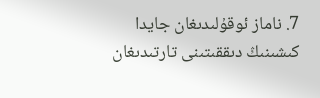7. ناماز ئوقۇلىدىغان جايدا كىشىنىڭ دىققىتىنى تارتىدىغان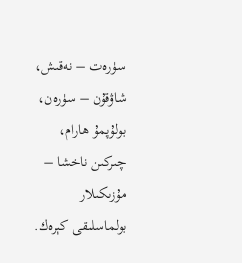سۈرەت – نەقىش، شاۋقۇن – سۈرەن، بولۇپمۇ ھارام، چىركىن ناخشا – مۇزىكىلار بولماسلىقى كېرەك.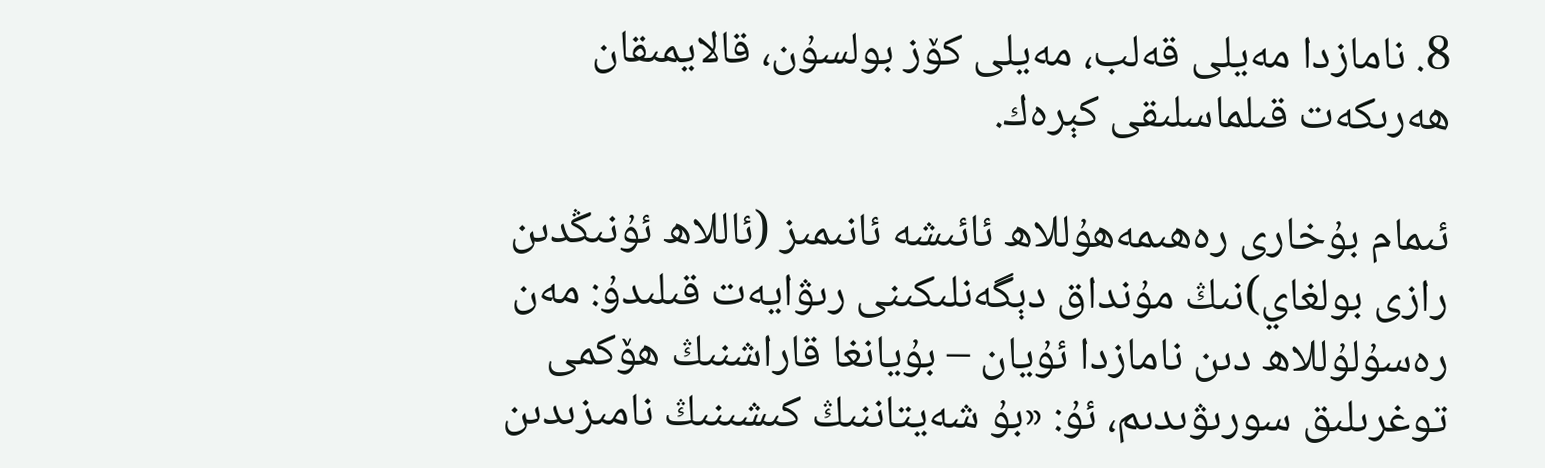8. نامازدا مەيلى قەلب، مەيلى كۆز بولسۇن، قالايمىقان ھەرىكەت قىلماسلىقى كېرەك.

ئىمام بۇخارى رەھىمەھۇللاھ ئائىشە ئانىمىز (ئاللاھ ئۇنىڭدىن رازى بولغاي)نىڭ مۇنداق دېگەنلىكىنى رىۋايەت قىلىدۇ: مەن رەسۇلۇللاھ دىن نامازدا ئۇيان – بۇيانغا قاراشنىڭ ھۆكمى توغرىلىق سورىۋىدىم، ئۇ: «بۇ شەيتاننىڭ كىشىنىڭ نامىزىدىن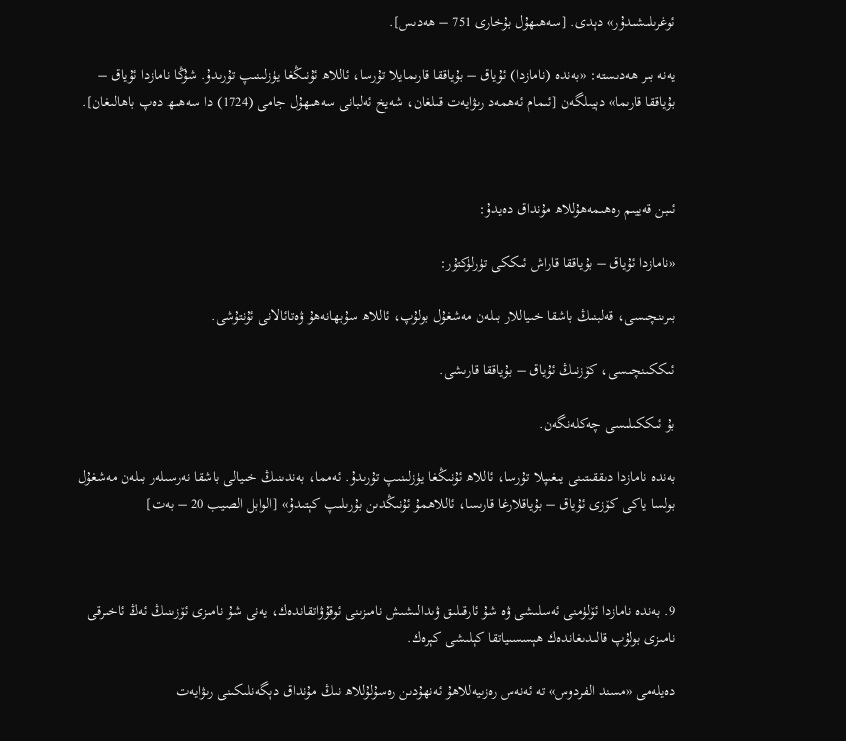ئوغرىلىشىدۇر» دېدى. [سەھىھۇل بۇخارى 751 – ھەدىس].

يەنە بىر ھەدىستە: «بەندە (نامازدا) ئۇياق – بۇياققا قارىمايلا تۇرسا، ئاللاھ ئۇنىڭغا يۈزلىنىپ تۇرىدۇ. شۇڭا نامازدا ئۇياق – بۇياققا قارىما» دېيىلگەن [ئىمام ئەھمەد رىۋايەت قىلغان، شەيخ ئەلبانى سەھىھۇل جامى (1724) دا سەھىھ دەپ باھالىغان].



ئىبن قەييىم رەھىمەھۇللاھ مۇنداق دەيدۇ:

«نامازدا ئۇياق – بۇياققا قاراش ئىككى تۈرلۈكتۇر:

بىرىنچىسى، قەلبنىڭ باشقا خىياللار بىلەن مەشغۇل بولۇپ، ئاللاھ سۇبھانەھۇ ۋەتائالانى ئۇنتۇشى.

ئىككىنچىسى، كۆزنىڭ ئۇياق – بۇياققا قارىشى.

بۇ ئىككىلىسى چەكلەنگەن.

بەندە نامازدا دىققىتىنى يىغىپلا تۇرسا، ئاللاھ ئۇنىڭغا يۈزلىنىپ تۇرىدۇ. ئەمما، بەندىنىڭ خىيالى باشقا نەرسىلەر بىلەن مەشغۇل بولسا ياكى كۆزى ئۇياق – بۇياقلارغا قارىسا، ئاللاھمۇ ئۇنىڭدىن بۇرىلىپ كېتىدۇ» [الوابل الصيب 20 – بەت]



9. بەندە نامازدا ئۆلۈمنى ئەسلىشى ۋە شۇ ئارقىلىق ۋىدالىشىش نامىزىنى ئوقۇۋاتقاندەك، يەنى شۇ نامىزى ئۆزىنىڭ ئەڭ ئاخىرقى نامىزى بولۇپ قالىدىغاندەك ھېسسىياتقا كېلىشى كېرەك.

دەيلەمى «مسند الفردوس» تە ئەنەس رەزىيەللاھۇ ئەنھۇدىن رەسۇلۇللاھ نىڭ مۇنداق دېگەنلىكىنى رىۋايەت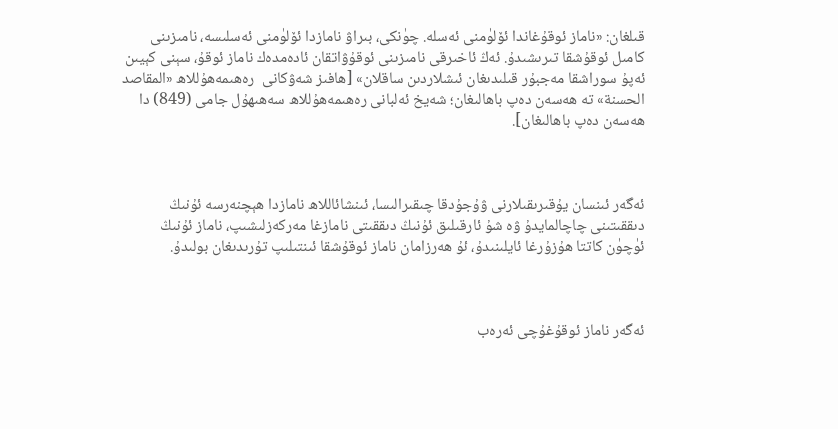قىلغان: «ناماز ئوقۇغاندا ئۆلۈمنى ئەسلە. چۈنكى، بىراۋ نامازدا ئۆلۈمنى ئەسلىسە، نامىزىنى كامىل ئوقۇشقا تىرىشىدۇ. ئەڭ ئاخىرقى نامىزىنى ئوقۇۋاتقان ئادەمدەك ناماز ئوقۇ، سېنى كېيىن ئەپۇ سوراشقا مەجبۇر قىلىدىغان ئىشلاردىن ساقلان» [ھافىز شەۋكانى  رەھىمەھۇللاھ «المقاصد الحسنة» تە ھەسەن دەپ باھالىغان؛ شەيخ ئەلبانى رەھىمەھۇللاھ سەھىھۇل جامى (849) دا ھەسەن دەپ باھالىغان].



ئەگەر ئىنسان يۇقىرىقىلارنى ۋۇجۇدقا چىقىرالىسا، ئىنشائاللاھ نامازدا ھېچنەرسە ئۇنىڭ دىققىتىنى چاچالمايدۇ ۋە شۇ ئارقىلىق ئۇنىڭ دىققىتى نامازغا مەركەزلىشىپ، ناماز ئۇنىڭ ئۈچۈن كاتتا ھۇزۇرغا ئايلىنىدۇ، ئۇ ھەرزامان ناماز ئوقۇشقا ئىنتىلىپ تۇرىدىغان بولىدۇ.



ئەگەر ناماز ئوقۇغۇچى ئەرەب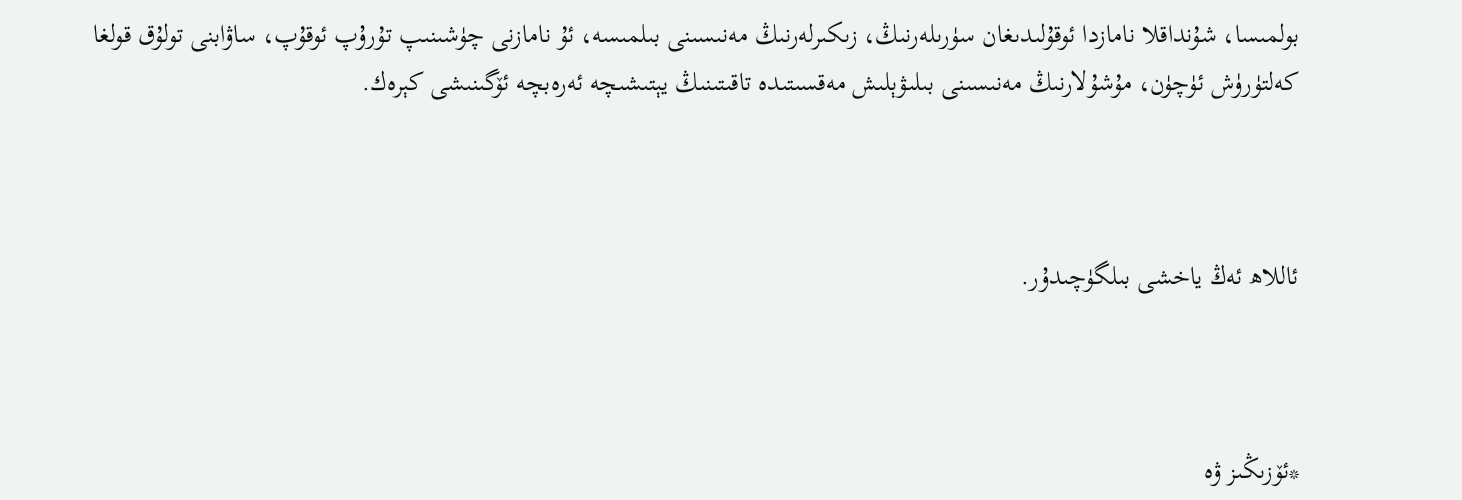بولمىسا، شۇنداقلا نامازدا ئوقۇلىدىغان سۈرىلەرنىڭ، زىكىرلەرنىڭ مەنىسىنى بىلمىسە، ئۇ نامازنى چۈشىنىپ تۇرۇپ ئوقۇپ، ساۋابنى تولۇق قولغا كەلتۈرۈش ئۈچۈن، مۇشۇلارنىڭ مەنىسىنى بىلىۋېلىش مەقسىتىدە تاقىتىنىڭ يېتىشىچە ئەرەبچە ئۆگىنىشى كېرەك.



ئاللاھ ئەڭ ياخشى بىلگۈچىدۇر.



*ئۆزىڭىز ۋە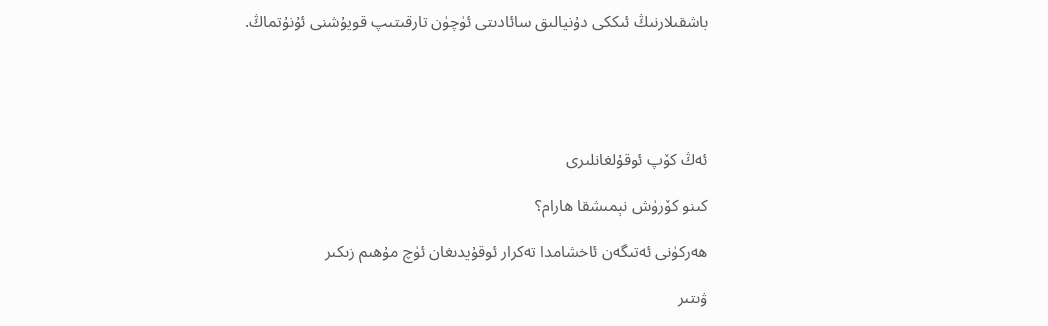باشقىلارنىڭ ئىككى دۇنيالىق سائادىتى ئۈچۈن تارقىتىپ قويۇشنى ئۇنۇتماڭ.





ئەڭ كۆپ ئوقۇلغانلىرى

كىنو كۆرۈش نېمىشقا ھارام؟

ھەركۈنى ئەتىگەن ئاخشامدا تەكرار ئوقۇيدىغان ئۈچ مۇھىم زىكىر

ۋىتىر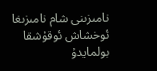نامىزىنى شام نامىزىغا ئوخشاش ئوقۇشقا بولمايدۇ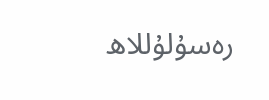رەسۇلۇللاھ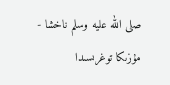صلى الله عليه وسلم ناخشا - مۇزىكا توغرىسىدا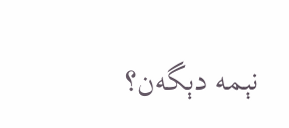نېمە دېگەن؟